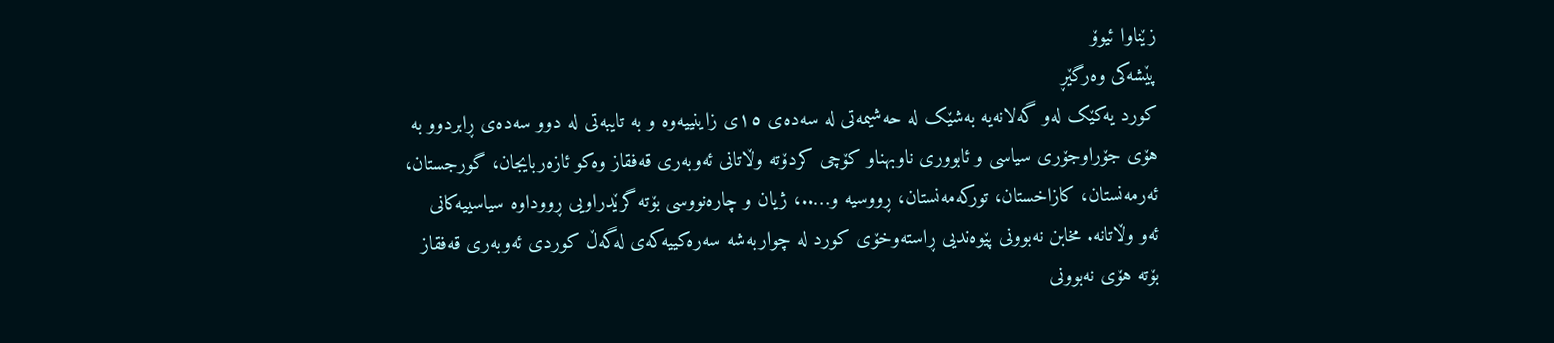زێناوا ئیوۆ
پێشەکی وەرگێڕ
کورد یەکێک لەو گەلانەیە بەشێک لە حەشیمەتی لە سەدەی ١٥ی زاینییەوە و به تایبەتی له دوو سەدەی ڕابردوو به هۆی جۆراوجۆری سیاسی و ئابووری ناوبهناو کۆچی کردۆتە وڵاتانی ئەوبەری قەفقاز وەکو ئازەربایجان، گورجستان، ئەرمەنستان، کازاخستان، تورکەمەنستان، ڕووسیه و…..، ژیان و چارەنووسی بۆته گرێدراویی ڕووداوە سیاسییەکانی ئەو وڵاتانە. مخابن نەبوونی پێوەندیی ڕاستەوخۆی کورد لە چواربەشە سەرەکییەکەی لەگەڵ کوردی ئەوبەری قەفقاز بۆته هۆی نەبوونی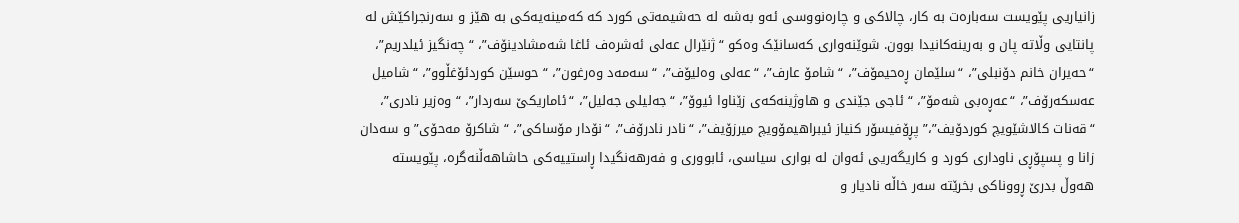زانیاریی پێویست سەبارەت به کار، چالاکی و چارەنووسی ئەو بەشە لە حەشیمەتی کورد که کەمینەیەکی به هێز و سەرنجراکێش لە پانتایی وڵاته پان و بەرینەکانیدا بوون. شوێنەواری کەسانێک وەکو “ژنێرال عەلی ئەشرەف ئاغا شەمشادینۆف”، “چەنگیز ئیلدریم”، “حەیران خانم دۆنبلی”، “سلێمان ڕەحیمۆف”، “شامۆ عارف”، “عەلی وەلیۆف”، “سەمەد وەرغون”، “حوسێن کوردئۆغڵوو”، “شامیل عەسکەرۆف”، “عەڕەبی شەمۆ”، “ئاجی جێندی و هاوژینەکەی زێناوا ئیوۆ”، “جەلیلی جەلیل”، “ئاماریکێ سەردار”، “وەزیر نادری”، “قەنات کالاشێویچ کوردۆیف”،” پڕۆفیسۆر کنیاز ئیبراهیمۆویچ میرزۆیف”، “نادر نادرۆف”، “نۆدار مۆساکی”، “شاکرۆ مەحۆی” و سەدان زانا و پسپۆڕی ناوداری کورد و کاریگەریی ئەوان لە بواری سیاسی، ئابووری و فەرهەنگیدا ڕاستییەکی حاشاهەڵنەگرە، پێویسته هەوڵ بدرێ ڕووناکی بخرێته سەر خاڵە نادیار و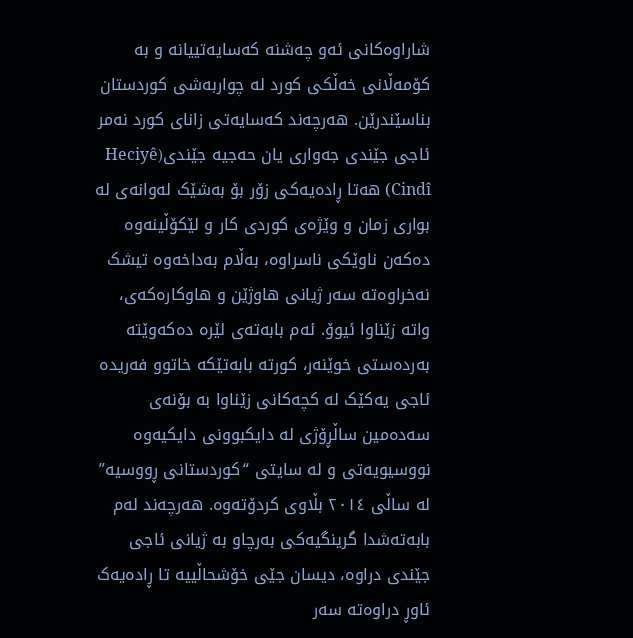شاراوەکانی ئەو چەشنە کەسایەتییانە و بە کۆمەڵانی خەڵکی کورد لە چواربەشی کوردستان بناسێندرێن. هەرچەند کەسایەتی زانای کورد نەمر ئاجی جێندی جەواری یان حەجیه جێندی(Heciyê Cindî) هەتا ڕادەیەکی زۆر بۆ بەشێک لەوانەی لە بواری زمان و وێژەی کوردی کار و لێکۆڵینەوە دەکەن ناوێکی ناسراوە، بەڵام بەداخەوە تیشک نەخراوەته سەر ژیانی هاوژێن و هاوکارەکەی، واته زێناوا ئیوۆ. ئەم بابەتەی لێرە دەکەوێته بەردەستی خوێنەر، کورته بابەتێکه خاتوو فەریدە ئاجی یەکێک لە کچەکانی زێناوا به بۆنەی سەدەمین ساڵڕۆژی لە دایکبوونی دایکیەوە نووسیویەتی و له سایتی “کوردستانی ڕووسیه” لە ساڵی ٢٠١٤ بڵاوی کردۆتەوە. هەرچەند لەم بابەتەشدا گرینگیەکی بەرچاو به ژیانی ئاجی جێندی دراوە، دیسان جێی خۆشحاڵییە تا ڕادەیەک ئاوڕ دراوەتە سەر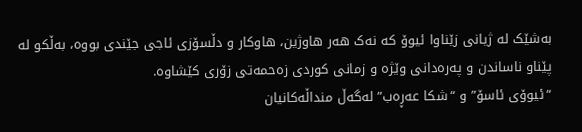بەشێک لە ژیانی زێناوا ئیوۆ کە نەک هەر هاوژین، هاوکار و دڵسۆزی ئاجی جێندی بووە، بەڵکو لە پێناو ناساندن و پەرەدانی وێژە و زمانی کوردی زەحمەتی زۆری کێشاوە.
“ئیوۆی ئاسۆ” و “شکا عەڕەب” لەگەڵ منداڵەکانیان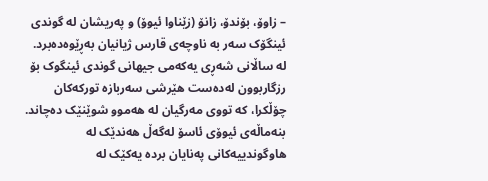– زاوۆ، بۆندۆ، زانۆ (زێناوا ئیوۆ) و پەریشان لە گوندی ئینگۆک سەر به ناوچەی قارس ژیانیان بەڕێوەدەبرد. لە ساڵانی شەڕی یەکەمی جیهانی گوندی ئینگوک بۆ رزگاربوون لەدەست هێرشی سەربازە تورکەکان چۆڵکرا، کە تووی مەرگیان لە هەموو شوێنێک دەچاند. بنەماڵەی ئیوۆی ئاسۆ لەگەڵ هەندێک له هاوگوندییەکانی پەنایان بردە یەکێک لە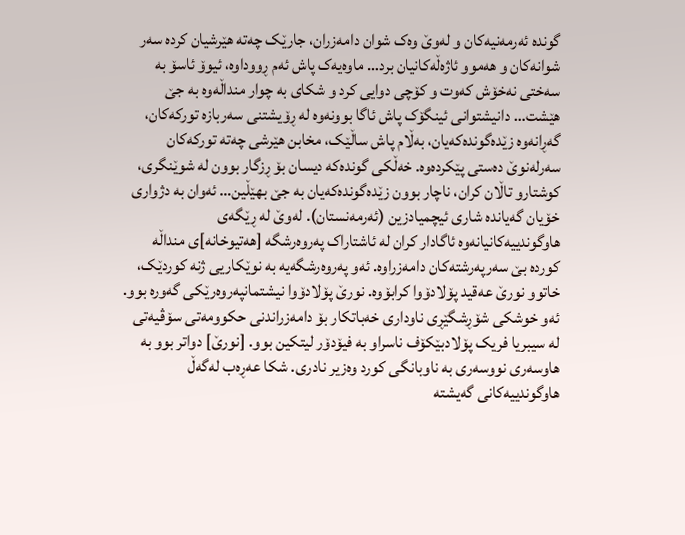گوندە ئەرمەنیەکان و لەوێ وەک شوان دامەزران، جارێک چەتە هێرشیان کردە سەر شوانەکان و هەموو ئاژەڵەکانیان برد… ماوەیەک پاش ئەم ڕووداوە، ئیوۆ ئاسۆ به سەختی نەخۆش کەوت و کۆچی دوایی کرد و شکای به چوار منداڵەوە به جێ هێشت… دانیشتوانی ئینگۆک پاش ئاگا بوونەوە لە ڕۆیشتنی سەربازە تورکەکان، گەڕانەوە زێدەگوندەکەیان، بەڵام پاش ساڵێک، مخابن هێرشی چەتە تورکەکان سەرلەنوێ دەستی پێکردەوە. خەڵکی گوندەکە دیسان بۆ ڕزگار بوون لە شوێنگری، کوشتارو تاڵان کران، ناچار بوون زێدەگوندەکەیان به جێ بهێڵین… ئەوان به دژواری خۆیان گەیاندە شاری ئیچمیادزین (ئەرمەنستان). لەوێ لە ڕێگەی هاوگوندییەکانیانەوە ئاگادار کران لە ئاشتاراک پەروەرشگه [هەتیوخانە]ی منداڵە کوردە بێ سەرپەرشتەکان دامەزراوە. ئەو پەروەرشگەیە به نوێکاریی ژنه کوردێک، خاتوو نورێ عەقید پۆلادۆوا کرابۆوە. نورێ پۆلادۆوا نیشتمانپەروەرێکی گەورە بوو. ئەو خوشکی شۆڕشگێڕی ناوداری خەباتکار بۆ دامەزراندنی حکوومەتی سۆڤیەتی لە سیبریا فریک پۆلادبێکۆف ناسراو به فیۆدۆر لیتکین بوو. [نورێ] دواتر بوو به هاوسەری نووسەری به ناوبانگی کورد وەزیر نادری. شکا عەڕەب لەگەڵ هاوگوندییەکانی گەیشته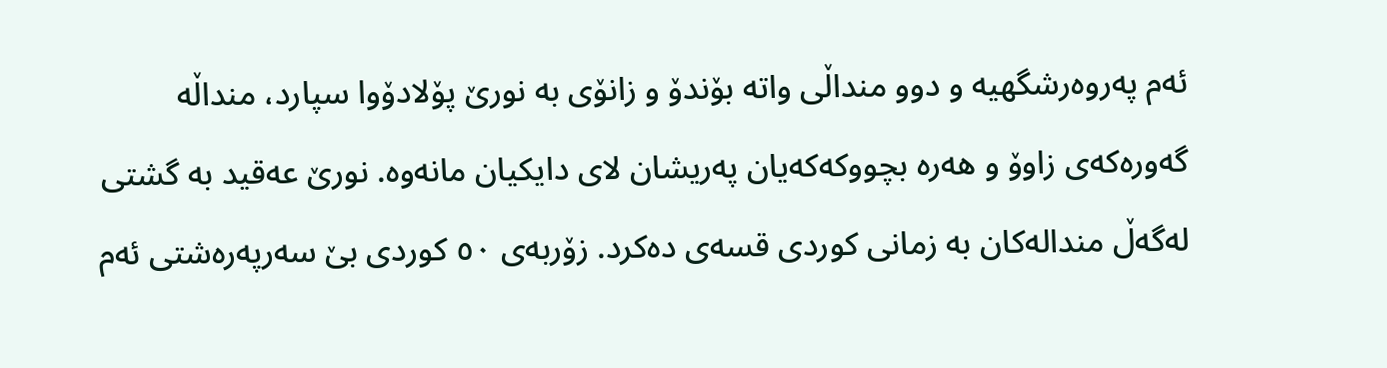ئەم پەروەرشگهیه و دوو منداڵی واته بۆندۆ و زانۆی به نورێ پۆلادۆوا سپارد، منداڵه گەورەکەی زاوۆ و هەرە بچووکەکەیان پەریشان لای دایکیان مانەوە. نورێ عەقید به گشتی لەگەڵ مندالەکان به زمانی کوردی قسەی دەکرد. زۆربەی ٥٠ کوردی بێ سەرپەرەشتی ئەم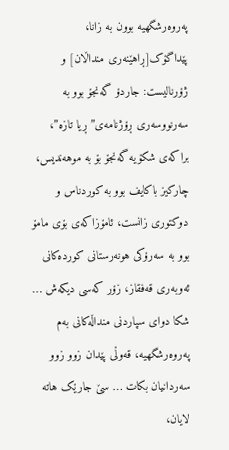پەروەرشگهیه بوون به زانا، پێداگۆک[ڕاهێنەری منداڵان] و ژۆرنالیست: جاردۆ گەنجۆ بوو به سەرنووسەری ڕۆژنامەی”ڕیا تازە”، براکەی شکۆیه گەنجۆ بۆ به موهەندیس، چارکیز باکایف بوو به کوردناس و دوکتوری زانست، ئامۆزاکەی بۆی مامۆ بوو به سەرۆکی هونەرستانی کوردەکانی ئەوبەری قەفقاز، زۆر کەسی دیکەش … شکا دوای سپاردنی منداڵەکانی بەم پەروەرشگهیە، قەوڵی پێدان زوو زوو سەردانیان بکات … سێ جارێک هاتە لایان،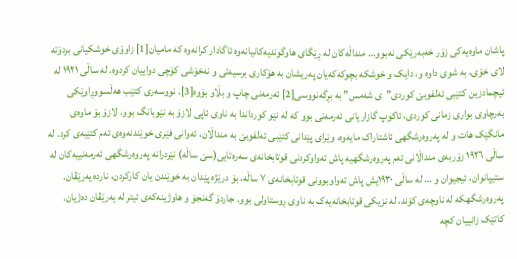پاشان ماوەیەکی زۆر خەبەرێکی نەبوو… منداڵەکان لە ڕێگای هاوگوندیەکانیانەوە ئاگادار کرانەوە کە مامیان[1] زاوۆی خوشکیانی بردۆتە لای خۆی، به شوی داوە و، دایک و خوشکە بچوکەکەیان پەریشان به هۆکاری برسیەتی و نەخۆشی کۆچی دواییان کردوە. لە ساڵی ١٩٢١ لە ئیچمادزین کتێبی ئەلفوبێ کوردی”ی شەمس” به بڕگەنووسی[2] ئەرمەنی چاپ و بڵاو بۆوە[3]. نووسەری کتێب هەڵسووڕاوێکی بەرچاوی بواری زمانی کوردی، ئاکوپ گازاریانی ئەرمەنی بوو کە لە نێو کورداندا به ناوی ئاپی لازۆ به نێوبانگ بوو. لازۆ بۆ ماوەی مانگێک هات و لە پەروەرشگهی ئاشتاراک مایەوە، وێرای پێدانی کتێبی ئەلفوبێ به منداڵان، ئەوانی فێری خوێندنەوەی ئەم کتێبەی کرد. لە ساڵی ١٩٢٦ زۆربەی منداڵانی ئەم پەروەرشگهیه پاش تەواوکردنی قوتابخانەی سەرەتایی(سێ ساڵه) نێردرانه پەروەرشگهی ئەرمەنییەکان لە ستیپانوان، ئیجیوان و … لە ساڵی ١٩٣٠یش پاش تەواوبوونی قوتابخانەی ٧ ساڵه، بۆ درێژە پێدان به خوێندن یان کارکردن، ناردە یەرێڤان. پەروەرشگهکە لە ناوچەی کۆند، لە نزیکی قوتابخانەیەک به ناوی ڕوستاولی بوو. جاردۆ گەنجۆ و هاوژینەکەی ئیتر لە یەرێڤان دەژیان. کاتێک زانییان کچە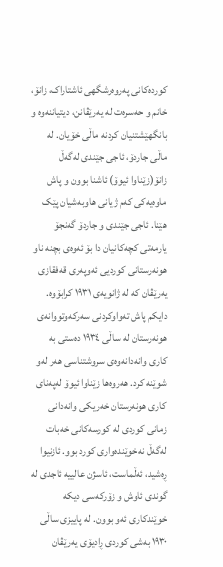کوردەکانی پەروەرشگهی ئاشتاراک، زانۆ، خانم و حەسرەت لە یەرێڤانن، دیتیاننەوە و بانگهێشتنیان کردنە ماڵی خۆیان. لە ماڵی جاردۆ، ئاجی جێندی لەگەڵ زانۆ(زێناوا ئیوۆ) ئاشنا بوون و پاش ماوەیەکی کەم ژیانی هاوبەشیان پێک هێنا. ئاجی جێندی و جاردۆ گەنجۆ یارمەتی کچەکانیان دا بۆ ئەوەی بچنە ناو هونەرستانی کوردیی ئەوپەری قەفقازی یەرێڤان کە له ژانویەی ١٩٣١ کرابۆوە. دایکم پاش تەواوکردنی سەرکەوتووانەی هونەرستان لە ساڵی ١٩٣٤ دەستی به کاری وانەدانەوەی سروشتناسی هەر لەو شوێنە کرد. هەروەها زێناوا ئیوۆ لەپەنای کاری هونەرستان خەریکی وانەدانی زمانی کوردی لە کورسەکانی خەبات لەگەڵ نەخوێندەواری کورد بوو. ئازنیوا ڕەشید، ئەڵماست، ئاسژن عالییه ئاجدی لە گوندی ئاوش و زۆرکەسی دیکە خوێندکاری ئەو بوون. لە پاییزی ساڵی ١٩٣٠ بەشی کوردی ڕادیۆی یەرێڤان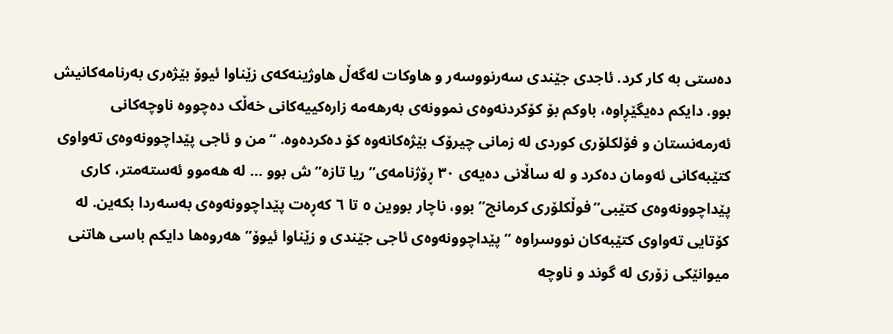دەستی به کار کرد. ئاجدی جێندی سەرنووسەر و هاوکات لەگەڵ هاوژینەکەی زێناوا ئیوۆ بێژەری بەرنامەکانیش بوو. دایکم دەیگێڕاوە، باوکم بۆ کۆکردنەوەی نموونەی بەرهەمە زارەکییەکانی خەڵک دەچووە ناوچەکانی ئەرمەنستان و فۆلکلۆری کوردی لە زمانی چیرۆک بێژەکانەوە کۆ دەکردەوە. “من و ئاجی پێداچوونەوەی تەواوی کتێبەکانی ئەومان دەکرد و لە ساڵانی دەیەی ٣٠ ڕۆژنامەی”ریا تازە”ش بوو … لە هەموو ئەستەمتر، کاری پێداچوونەوەی کتێبی”فوڵکلۆری کرمانج” بوو، ناچار بووین ٥ تا ٦ کەڕەت پێداچوونەوەی بەسەردا بکەین. لە کۆتایی تەواوی کتێبەکان نووسراوە “پێداچوونەوەی ئاجی جێندی و زێناوا ئیوۆ” هەروەها دایکم باسی هاتنی میوانێکی زۆری لە گوند و ناوچە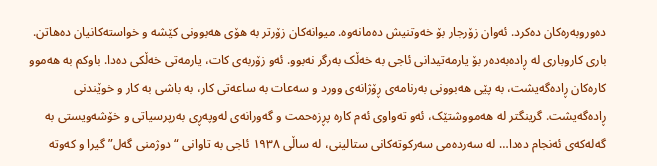دەوروبەرەکان دەکرد. ئەوان زۆرجار بۆ خەوتنیش دەمانەوە. میوانەکان زۆرتر به هۆی هەبوونی کێشە و خواستەکانیان دەهاتن. باری کاروباری لە ڕادەبەدەر بۆ یارمەتیدانی ئاجی به خەڵک بەرگر نەبوو. ئەو زۆربەی کات، یارمەتی خەڵکی دەدا. باوکم به هەموو کارەکان ڕادەگەیشت، به پێی هەبوونی بەرنامەی ڕۆژانەی وورد و سەعات به ساعەتی کار، به باشی به کار و خوێندنی ڕادەگەیشت. گرینگتر لە هەمووشتێک، ئەو تەواوی ئەم کارە پڕزەحمت و گەورانەی لەوپەڕی بەرپرسیاتی و خۆشەویستی به گەلەکەی ئەنجام دەدا… لە سەردەمی سەرکوتەکانی ستالینی، لە ساڵی ١٩٣٨ ئاجی به تاوانی “دوژمنی گەل” گیرا و کەوته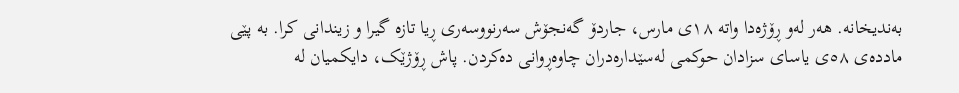بەندیخانه. هەر لەو ڕۆژەدا واته ١٨ی مارس، جاردۆ گەنجۆش سەرنووسەری ڕیا تازە گیرا و زیندانی کرا. به پێی ماددەی ٥٨ی یاسای سزادان حوکمی لەسێدارەدران چاوەڕوانی دەکردن. پاش ڕۆژێک، دایکمیان لە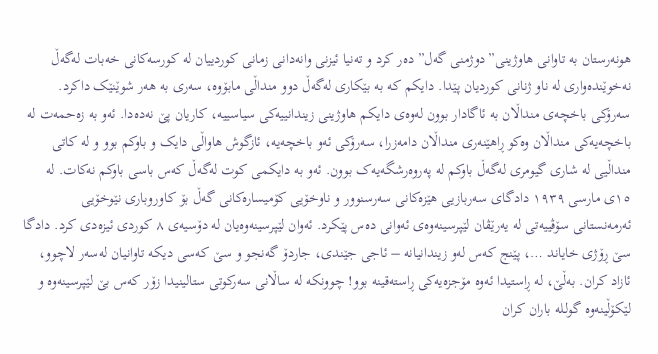هونەرستان به تاوانی هاوژینی”دوژمنی گەل” دەر کرد و تەنیا ئیزنی وانەدانی زمانی کوردییان له کورسەکانی خەبات لەگەڵ نەخوێندەواری لە ناو ژنانی کوردیان پێدا. دایکم کە بە بێکاری لەگەڵ دوو منداڵی مابۆوە، سەری به هەر شوێنێک داکرد. سەرۆکی باخچەی منداڵان به ئاگادار بوون لەوەی دایکم هاوژینی زیندانییەکی سیاسییه، کاریان پێ نەدەدا. ئەو به زەحمەت لە باخچەیەکی منداڵان وەکو ڕاهێنەری منداڵان دامەزرا، سەرۆکی ئەو باخچەیە، ئازگوش هاواڵی دایک و باوکم بوو و لە کاتی منداڵیی لە شاری گیومری لەگەڵ باوکم لە پەروەرشگەیەک بوون. ئەو به دایکمی کوت لەگەڵ کەس باسی باوکم نەکات. لە ١٥ی مارسی ١٩٣٩ دادگای سەربازیی هێزەکانی سەرسنوور و ناوخۆیی کۆمیسارەکانی گەڵ بۆ کاوروباری نێوخۆیی ئەرمەنستانی سۆڤییەتی لە یەرێڤان لێپرسینەوەی ئەوانی دەس پێکرد. ئەوان لێپرسینەوەیان له دۆسیەی ٨ کوردی ئیزەدی کرد. دادگا سێ ڕۆژی خایاند …، پێنج کەس لەو زیندانیانە – ئاجی جێندی، جاردۆ گەنجو و سێ کەسی دیکە تاوانیان لەسەر لاچوو، ئازاد کران. بەڵێ، لە ڕاستیدا ئەوە مۆجزەیەکی ڕاستەقینە بوو! چوونکه لە ساڵانی سەرکوتی ستالینیدا زۆر کەس بێ لێپرسینەوە و لێکۆڵینەوە گولـله باران کران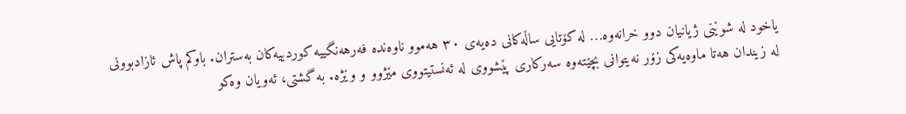یاخود لە شوێنی ژیانیان دوو خرانەوە… لە کۆتایی ساڵەکانی دەیەی ٣٠ هەموو ناوەندە فەرهەنگییە کوردییەکان بەستران. باوکم پاش ئازادبوونی لە زیندان هەتا ماوەیەکی زۆر نەیتوانی بچێتەوە سەرکاری پێشووی لە ئەنستیتووی مێژوو و وێژە. به گشتی، ئەویان وەکو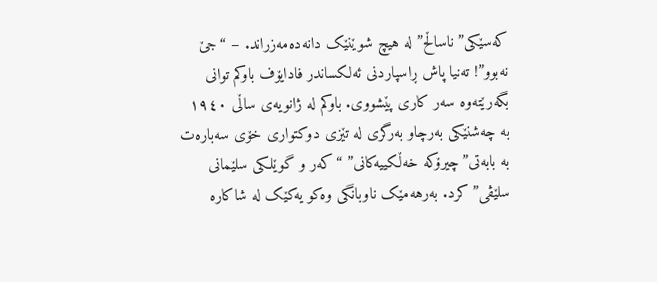کەسێکی”ناساڵح” لە هیچ شوێنێک دانەدەمەزراند. – “جێ نەبوو”! تەنیا پاش ڕاسپاردنی ئەلکساندر فادایۆف باوکم توانی بگەرێتەوە سەر کاری پێشووی. باوکم لە ژانویەی ساڵی ١٩٤٠ به چەشنێکی بەرچاو بەرگری لە تێزی دوکتواری خۆی سەبارەت به بابەتی”چیرۆکە خەڵکییەکانی” “کەر و گوێلکی سلێمانی سلێڤی” کرد. بەرهەمێک ناوبانگی وەکو یەکێک لە شاکارە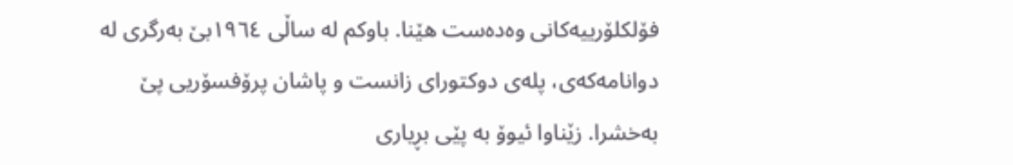فۆلکلۆرییەکانی وەدەست هێنا. باوکم لە ساڵی ١٩٦٤بێ بەرگری لە دوانامەکەی، پلەی دوکتورای زانست و پاشان پرۆفسۆریی پێ بەخشرا. زێناوا ئیوۆ به پێی بڕیاری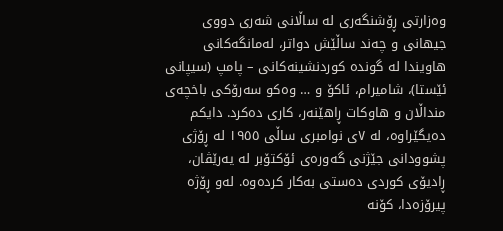وەزارتی ڕۆشنگەری لە ساڵانی شەری دووی جیهانی و چەند ساڵێش دواتر، لەمانگەکانی هاویندا لە گوندە کوردنشینەکانی – پامپ (سیپانی ئێستا)، شامیرام، ئاکۆ و … وەکو سەرۆکی باخچەی منداڵان و هاوکات ڕاهێنەر، کاری دەکرد. دایکم دەیگێراوە، لە ٧ی نوامبری ساڵی ١٩٥٥ لە ڕۆژی پشوودانی جێژنی گەورەی ئۆکتۆبر لە یەرێڤان، ڕادیۆی کوردی دەستی بەکار کردەوە. لەو ڕۆژە پیرۆزەدا، کۆنە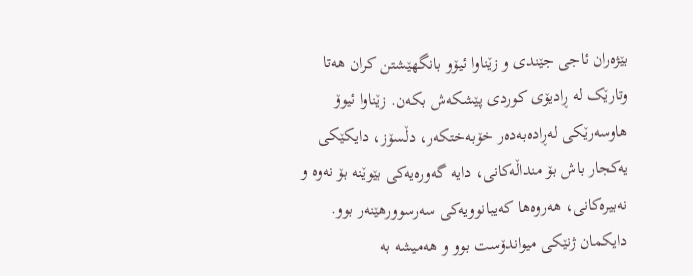بێژەران ئاجی جێندی و زێناوا ئیۆو بانگهێشتن کران هەتا وتارێک لە ڕادیۆی کوردی پێشکەش بکەن. زێناوا ئیوۆ هاوسەرێکی لەڕادەبەدەر خۆبەختکەر، دڵسۆز، دایکێکی یەکجار باش بۆ منداڵەکانی، دایه گەورەیەکی بێوێنە بۆ نەوە و نەبیرەکانی، هەروەها کەیبانوویەکی سەرسوورهێنەر بوو. دایکمان ژنێکی میواندۆست بوو و هەمیشە به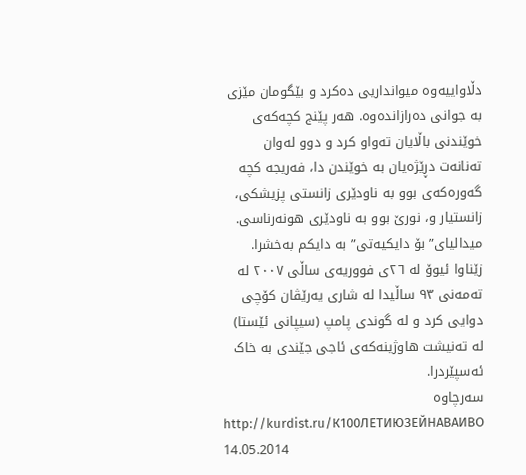دڵاواییەوە میوانداریی دەکرد و بێگومان مێزی به جوانی دەرازاندەوە. هەر پێنج کچەکەی خوێندنی باڵایان تەواو کرد و دوو لەوان تەنانەت دڕێژەیان به خوێندن دا، فەریجه کچە گەورەکەی بوو به ناودێری زانستی پزیشکی، زانستیار و، نورێ بوو به ناودێری هونەرناسی. میدالیای” بۆ دایکیەتی” به دایکم بەخشرا. زێناوا ئیوۆ لە ٢٦ی فووریەی ساڵی ٢٠٠٧ لە تەمەنی ٩٣ ساڵیدا لە شاری یەرێڤان کۆچی دوایی کرد و لە گوندی پامپ (سیپانی ئێستا) لە تەنیشت هاوژینەکەی ئاجی جێندی به خاک ئەسپێردرا.
سەرچاوە
http://kurdist.ru/К100ЛЕТИЮЗЕЙНАВАИВО 14.05.2014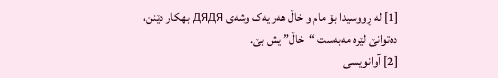[1] لە ڕووسیدا بۆ مام و خاڵ هەر یەک وشەی дядя بهکار دێنن، دەتوانێ لێرە مەبەست “خاڵ” یش بێ.
[2] آوانویسی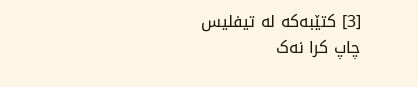[3] کتێبەکە لە تیفلیس چاپ کرا نەک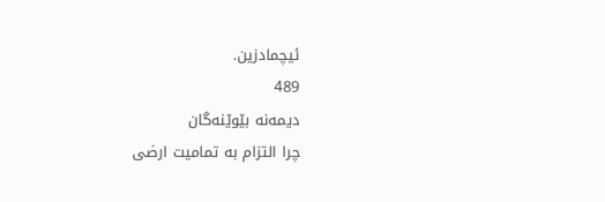ئیچمادزین.
489
دیمەنە بێوێنەگان
چرا التزام بە تمامیت ارضی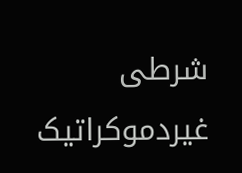شرطی غیردموکراتیک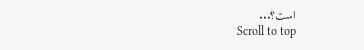است؟...
Scroll to top